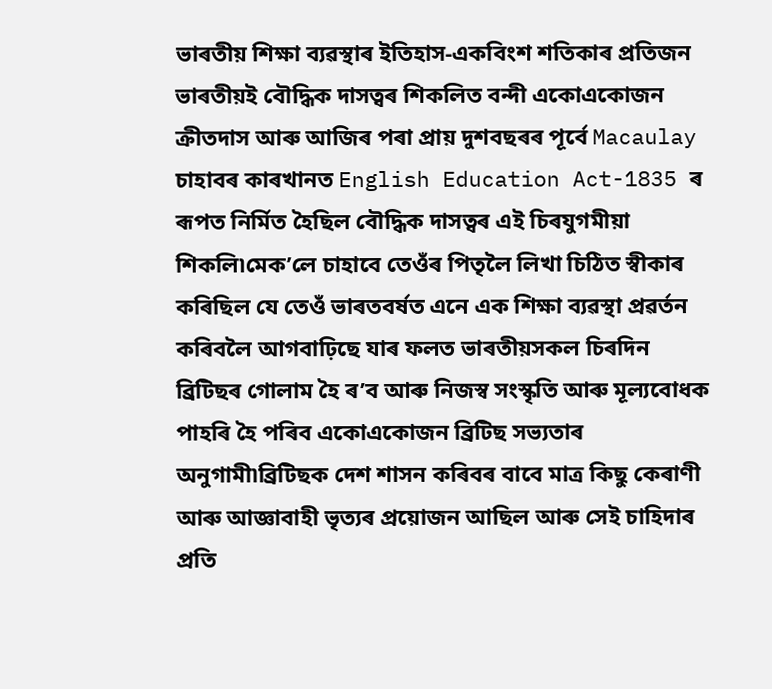ভাৰতীয় শিক্ষা ব্যৱস্থাৰ ইতিহাস-একবিংশ শতিকাৰ প্ৰতিজন ভাৰতীয়ই বৌদ্ধিক দাসত্বৰ শিকলিত বন্দী একোএকোজন ক্ৰীতদাস আৰু আজিৰ পৰা প্ৰায় দুশবছৰৰ পূৰ্বে Macaulay চাহাবৰ কাৰখানত English Education Act-1835 ৰ ৰূপত নিৰ্মিত হৈছিল বৌদ্ধিক দাসত্বৰ এই চিৰযুগমীয়া শিকলি৷মেক’লে চাহাবে তেওঁৰ পিতৃলৈ লিখা চিঠিত স্বীকাৰ কৰিছিল যে তেওঁ ভাৰতবৰ্ষত এনে এক শিক্ষা ব্যৱস্থা প্ৰৱৰ্তন কৰিবলৈ আগবাঢ়িছে যাৰ ফলত ভাৰতীয়সকল চিৰদিন ব্ৰিটিছৰ গোলাম হৈ ৰ’ব আৰু নিজস্ব সংস্কৃতি আৰু মূল্যবোধক পাহৰি হৈ পৰিব একোএকোজন ব্ৰিটিছ সভ্যতাৰ অনুগামী৷ব্ৰিটিছক দেশ শাসন কৰিবৰ বাবে মাত্ৰ কিছু কেৰাণী আৰু আজ্ঞাবাহী ভৃত্যৰ প্ৰয়োজন আছিল আৰু সেই চাহিদাৰ প্ৰতি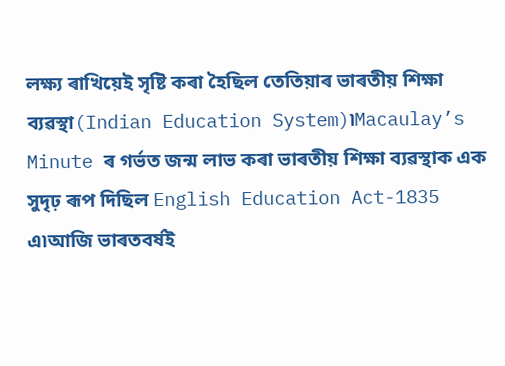লক্ষ্য ৰাখিয়েই সৃষ্টি কৰা হৈছিল তেতিয়াৰ ভাৰতীয় শিক্ষা ব্যৱস্থা(Indian Education System)৷Macaulay’s Minute ৰ গৰ্ভত জন্ম লাভ কৰা ভাৰতীয় শিক্ষা ব্যৱস্থাক এক সুদৃঢ় ৰূপ দিছিল English Education Act-1835 এ৷আজি ভাৰতবৰ্ষই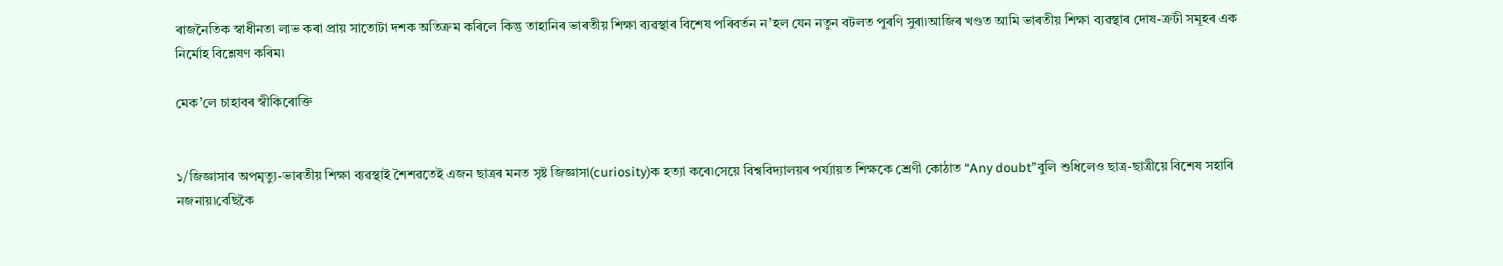ৰাজনৈতিক স্বাধীনতা লাভ কৰা প্ৰায় সাতোটা দশক অতিক্ৰম কৰিলে কিন্তু তাহানিৰ ভাৰতীয় শিক্ষা ব্যৱস্থাৰ বিশেষ পৰিবৰ্তন ন’হল যেন নতুন বটলত পুৰণি সুৰা৷আজিৰ খণ্ডত আমি ভাৰতীয় শিক্ষা ব্যৱস্থাৰ দোষ-ক্ৰটী সমূহৰ এক নিৰ্মোহ বিশ্লেষণ কৰিম৷

মেক’লে চাহাবৰ স্বীকিৰোক্তি


১/জিজ্ঞাসাৰ অপমৃত্যু-ভাৰতীয় শিক্ষা ব্যৱস্থাই শৈশৱতেই এজন ছাত্ৰৰ মনত সৃষ্ট জিজ্ঞাসা(curiosity)ক হত্যা কৰে৷সেয়ে বিশ্ববিদ্যালয়ৰ পৰ্য্যায়ত শিক্ষকে শ্ৰেণী কোঠাত “Any doubt”বুলি শুধিলেও ছাত্ৰ-ছাত্ৰীয়ে বিশেষ সহাৰি নজনায়৷বেছিকৈ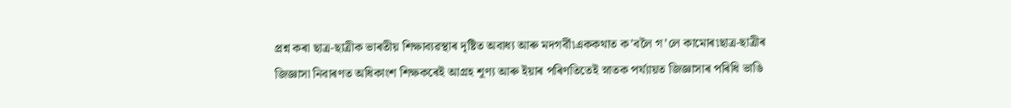প্ৰশ্ন কৰা ছাত্ৰ-ছাত্ৰীক ভাৰতীয় শিক্ষাব্যৱস্থাৰ দৃষ্টিত অবাধ্য আৰু মদগৰ্বী৷এককথাত ক’বলৈ গ’লে কামোৰ৷ছাত্ৰ-ছাত্ৰীৰ জিজ্ঞাসা নিবাৰণত অধিকাংশ শিক্ষকৰেই আগ্ৰহ শূণ্য আৰু ইয়াৰ পৰিণতিতেই স্নাতক পৰ্য্যায়ত জিজ্ঞাসাৰ পৰিধি ভাঙি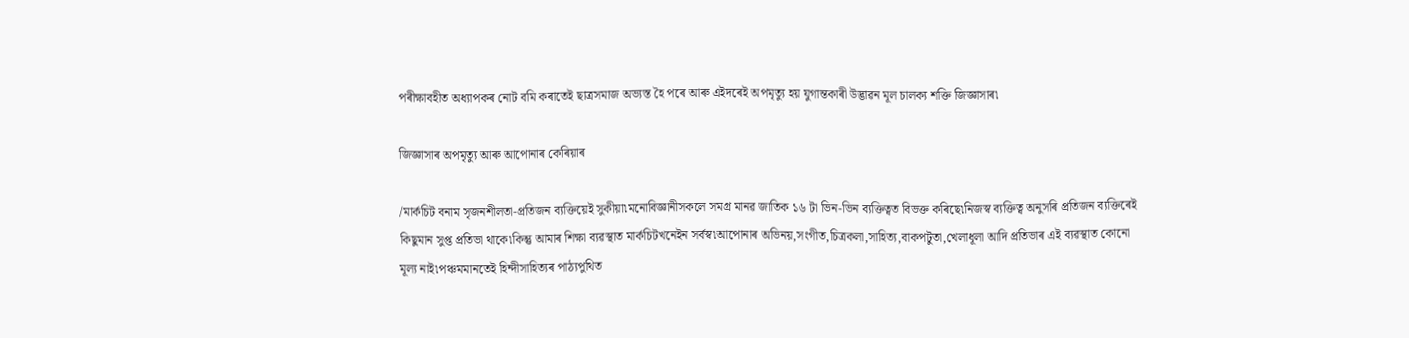পৰীক্ষাবহীত অধ্যাপকৰ নোট বমি কৰাতেই ছাত্ৰসমাজ অভ্যস্ত হৈ পৰে আৰু এইদৰেই অপমৃত্যু হয় যুগান্তকাৰী উদ্ভাৱন মূল চালক্য শক্তি জিজ্ঞাসাৰ৷

জিজ্ঞাসাৰ অপমৃত্যু আৰু আপোনাৰ কেৰিয়াৰ

/মাৰ্কচিট বনাম সৃজনশীলতা-প্ৰতিজন ব্যক্তিয়েই সুকীয়া৷মনোবিজ্ঞানীসকলে সমগ্ৰ মানৱ জাতিক ১৬ টা ভিন-ভিন ব্যক্তিত্বত বিভক্ত কৰিছে৷নিজস্ব ব্যক্তিত্ব অনুসৰি প্ৰতিজন ব্যক্তিৰেই কিছুমান সুপ্ত প্ৰতিভা থাকে৷কিন্তু আমাৰ শিক্ষা ব্যৱস্থাত মাৰ্কচিটখনেইন সৰ্বস্ব৷আপোনাৰ অভিনয়,সংগীত,চিত্ৰকলা,সাহিত্য,বাকপটুতা,খেলাধূলা আদি প্ৰতিভাৰ এই ব্যৱস্থাত কোনো মূল্য নাই৷পঞ্চমমানতেই হিন্দীসাহিত্যৰ পাঠ্যপুথিত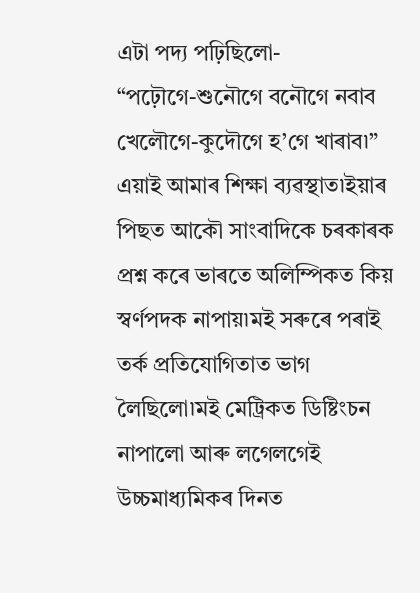এটা পদ্য পঢ়িছিলো-
“পঢ়ৌগে-শুনৌগে বনৌগে নবাব
খেলৌগে-কুদৌগে হ’গে খাৰাব৷”
এয়াই আমাৰ শিক্ষা ব্যৱস্থাত৷ইয়াৰ পিছত আকৌ সাংবাদিকে চৰকাৰক প্ৰশ্ন কৰে ভাৰতে অলিম্পিকত কিয় স্বৰ্ণপদক নাপায়৷মই সৰুৰে পৰাই তৰ্ক প্ৰতিযোগিতাত ভাগ লৈছিলো৷মই মেট্ৰিকত ডিষ্টিংচন নাপালো আৰু লগেলগেই উচ্চমাধ্যমিকৰ দিনত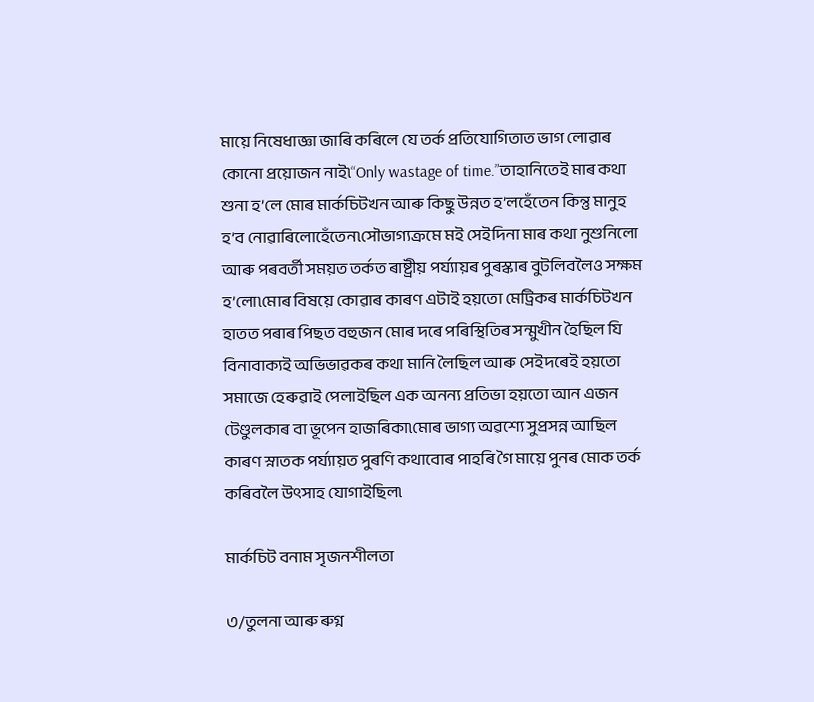মায়ে নিষেধাজ্ঞা জাৰি কৰিলে যে তৰ্ক প্ৰতিযোগিতাত ভাগ লোৱাৰ কোনো প্ৰয়োজন নাই৷“Only wastage of time.”তাহানিতেই মাৰ কথা শুনা হ’লে মোৰ মাৰ্কচিটখন আৰু কিছু উন্নত হ’লহেঁতেন কিন্তু মানুহ হ’ব নোৱাৰিলোহেঁতেন৷সৌভাগ্যক্ৰমে মই সেইদিনা মাৰ কথা নুশুনিলো আৰু পৰবৰ্তী সময়ত তৰ্কত ৰাষ্ট্ৰীয় পৰ্য্যায়ৰ পুৰস্কাৰ বুটলিবলৈও সক্ষম হ’লো৷মোৰ বিষয়ে কোৱাৰ কাৰণ এটাই হয়তো মেট্ৰিকৰ মাৰ্কচিটখন হাতত পৰাৰ পিছত বহুজন মোৰ দৰে পৰিস্থিতিৰ সন্মুখীন হৈছিল যি বিনাবাক্যই অভিভাৱকৰ কথা মানি লৈছিল আৰু সেইদৰেই হয়তো সমাজে হেৰুৱাই পেলাইছিল এক অনন্য প্ৰতিভা হয়তো আন এজন টেণ্ডুলকাৰ বা ভূপেন হাজৰিকা৷মোৰ ভাগ্য অৱশ্যে সুপ্ৰসন্ন আছিল কাৰণ স্নাতক পৰ্য্যায়ত পুৰণি কথাবোৰ পাহৰি গৈ মায়ে পুনৰ মোক তৰ্ক কৰিবলৈ উৎসাহ যোগাইছিল৷

মাৰ্কচিট বনাম সৃজনশীলতা

৩/তুলনা আৰু ৰুগ্ন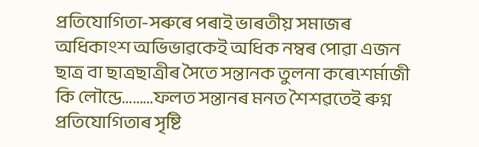প্ৰতিযোগিতা-সৰুৰে পৰাই ভাৰতীয় সমাজৰ অধিকাংশ অভিভাৱকেই অধিক নম্বৰ পোৱা এজন ছাত্ৰ বা ছাত্ৰছাত্ৰীৰ সৈতে সন্তানক তুলনা কৰে৷শৰ্মাজী কি লৌন্ডে………ফলত সন্তানৰ মনত শৈশৱতেই ৰুগ্ন প্ৰতিযোগিতাৰ সৃষ্টি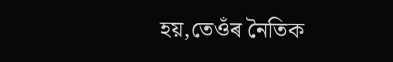হয়,তেওঁৰ নৈতিক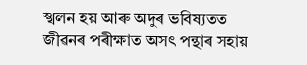স্খলন হয় আৰু অদুৰ ভবিষ্যতত জীৱনৰ পৰীক্ষাত অসৎ পন্থাৰ সহায়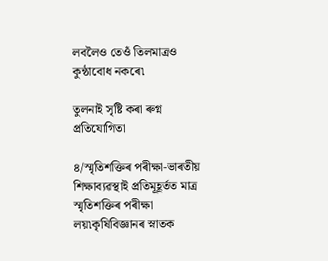লবলৈও তেওঁ তিলমাত্ৰও কুন্ঠাবোধ নকৰে৷

তুলনাই সৃষ্টি কৰা ৰুগ্ন প্ৰতিযোগিতা

৪/স্মৃতিশক্তিৰ পৰীক্ষা-ভাৰতীয় শিক্ষাব্যৱস্থাই প্ৰতিমূহূৰ্তত মাত্ৰ স্মৃতিশক্তিৰ পৰীক্ষা লয়৷কৃষিবিজ্ঞানৰ স্নাতক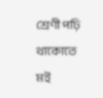শ্ৰেণী পঢ়ি থাকোতে মই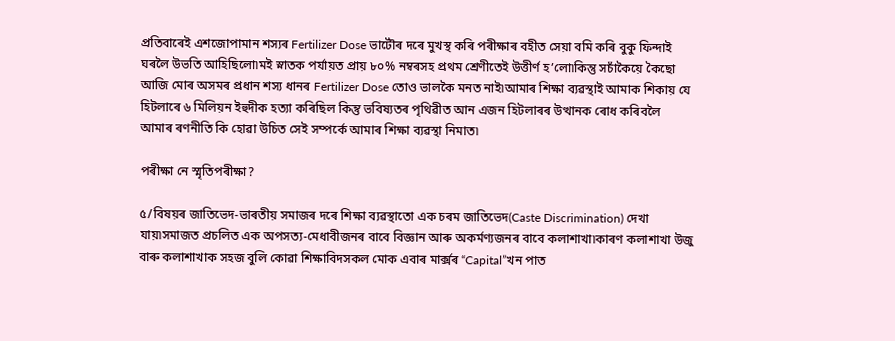প্ৰতিবাৰেই এশজোপামান শস্যৰ Fertilizer Dose ভাটৌৰ দৰে মুখস্থ কৰি পৰীক্ষাৰ বহীত সেয়া বমি কৰি বুকু ফিন্দাই ঘৰলৈ উভতি আহিছিলো৷মই স্নাতক পৰ্যায়ত প্ৰায় ৮০% নম্বৰসহ প্ৰথম শ্ৰেণীতেই উত্তীৰ্ণ হ’লো৷কিন্তু সচাঁকৈয়ে কৈছো আজি মোৰ অসমৰ প্ৰধান শস্য ধানৰ Fertilizer Dose তোও ভালকৈ মনত নাই৷আমাৰ শিক্ষা ব্যৱস্থাই আমাক শিকায় যে হিটলাৰে ৬ মিলিয়ন ইহুদীক হত্যা কৰিছিল কিন্তু ভবিষ্যতৰ পৃথিৱীত আন এজন হিটলাৰৰ উত্থানক ৰোধ কৰিবলৈ আমাৰ ৰণনীতি কি হোৱা উচিত সেই সম্পৰ্কে আমাৰ শিক্ষা ব্যৱস্থা নিমাত৷

পৰীক্ষা নে স্মৃতিপৰীক্ষা?

৫/বিষয়ৰ জাতিভেদ-ভাৰতীয় সমাজৰ দৰে শিক্ষা ব্যৱস্থাতো এক চৰম জাতিভেদ(Caste Discrimination) দেখা যায়৷সমাজত প্ৰচলিত এক অপসত্য-মেধাবীজনৰ বাবে বিজ্ঞান আৰু অকৰ্মণ্যজনৰ বাবে কলাশাখা৷কাৰণ কলাশাখা উজু বাৰু কলাশাখাক সহজ বুলি কোৱা শিক্ষাবিদসকল মোক এবাৰ মাৰ্ক্সৰ “Capital”খন পাত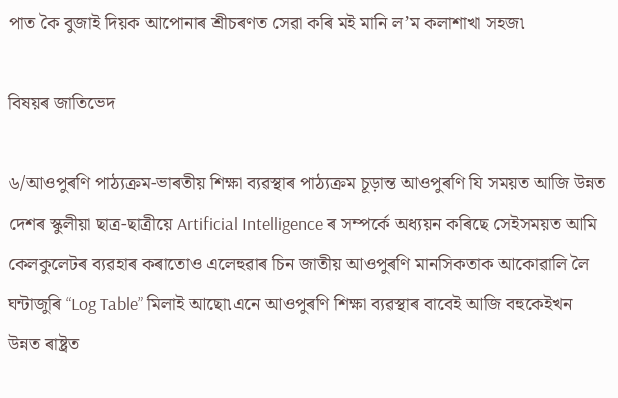পাত কৈ বুজাই দিয়ক আপোনাৰ শ্ৰীচৰণত সেৱা কৰি মই মানি ল’ম কলাশাখা সহজ৷

বিষয়ৰ জাতিভেদ

৬/আওপুৰণি পাঠ্যক্ৰম-ভাৰতীয় শিক্ষা ব্যৱস্থাৰ পাঠ্যক্ৰম চূড়ান্ত আওপুৰণি যি সময়ত আজি উন্নত দেশৰ স্কুলীয়া ছাত্ৰ-ছাত্ৰীয়ে Artificial Intelligence ৰ সম্পৰ্কে অধ্যয়ন কৰিছে সেইসময়ত আমি কেলকুলেটৰ ব্যৱহাৰ কৰাতোও এলেহুৱাৰ চিন জাতীয় আওপুৰণি মানসিকতাক আকোৱালি লৈ ঘন্টাজুৰি “Log Table” মিলাই আছো৷এনে আওপুৰণি শিক্ষা ব্যৱস্থাৰ বাবেই আজি বহুকেইখন উন্নত ৰাষ্ট্ৰত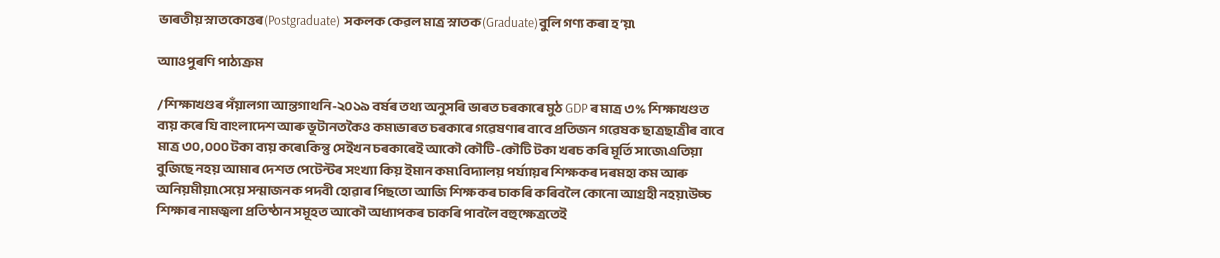ভাৰতীয় স্নাতকোত্তৰ(Postgraduate) সকলক কেৱল মাত্ৰ স্নাতক(Graduate)বুলি গণ্য কৰা হ’য়৷

আাওপুৰণি পাঠ্যক্ৰম

/শিক্ষাখণ্ডৰ পঁয়ালগা আন্তগাথনি-২০১৯ বৰ্ষৰ তথ্য অনুসৰি ভাৰত চৰকাৰে মুঠ GDP ৰ মাত্ৰ ৩% শিক্ষাখণ্ডত ব্যয় কৰে যি বাংলাদেশ আৰু ভূটানতকৈও কম৷ভাৰত চৰকাৰে গৱেষণাৰ বাবে প্ৰতিজন গৱেষক ছাত্ৰছাত্ৰীৰ বাবে মাত্ৰ ৩০,০০০ টকা ব্যয় কৰে৷কিন্তু সেইখন চৰকাৰেই আকৌ কৌটি-কৌটি টকা খৰচ কৰি মূৰ্তি সাজে৷এতিয়া বুজিছে নহয় আমাৰ দেশত পেটেন্টৰ সংখ্যা কিয় ইমান কম৷বিদ্যালয় পৰ্য্যায়ৰ শিক্ষকৰ দৰমহা কম আৰু অনিয়মীয়া৷সেয়ে সন্মাজনক পদবী হোৱাৰ পিছতো আজি শিক্ষকৰ চাকৰি কৰিবলৈ কোনো আগ্ৰহী নহয়৷উচ্চ শিক্ষাৰ নামজ্বলা প্ৰতিষ্ঠান সমূহত আকৌ অধ্যাপকৰ চাকৰি পাবলৈ বহুক্ষেত্ৰতেই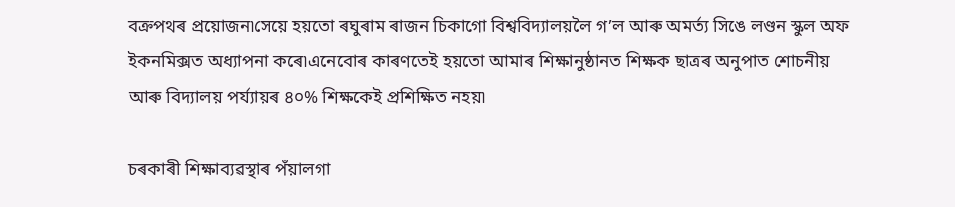বক্ৰপথৰ প্ৰয়োজন৷সেয়ে হয়তো ৰঘুৰাম ৰাজন চিকাগো বিশ্ববিদ্যালয়লৈ গ’ল আৰু অমৰ্ত্য সিঙে লণ্ডন স্কুল অফ ইকনমিক্সত অধ্যাপনা কৰে৷এনেবোৰ কাৰণতেই হয়তো আমাৰ শিক্ষানুষ্ঠানত শিক্ষক ছাত্ৰৰ অনুপাত শোচনীয় আৰু বিদ্যালয় পৰ্য্যায়ৰ ৪০% শিক্ষকেই প্ৰশিক্ষিত নহয়৷

চৰকাৰী শিক্ষাব্যৱস্থাৰ পঁয়ালগা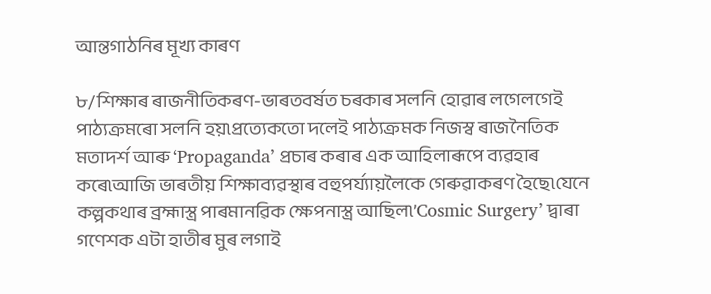আন্তগাঠনিৰ মূখ্য কাৰণ

৮/শিক্ষাৰ ৰাজনীতিকৰণ-ভাৰতবৰ্ষত চৰকাৰ সলনি হোৱাৰ লগেলগেই পাঠ্যক্ৰমৰো সলনি হয়৷প্ৰত্যেকতো দলেই পাঠ্যক্ৰমক নিজস্ব ৰাজনৈতিক মতাদৰ্শ আৰু ‘Propaganda’ প্ৰচাৰ কৰাৰ এক আহিলাৰূপে ব্যৱহাৰ কৰে৷আজি ভাৰতীয় শিক্ষাব্যৱস্থাৰ বহুপৰ্য্যায়লৈকে গেৰুৱাকৰণ হৈছে৷যেনে কল্পকথাৰ ব্ৰহ্মাস্ত্ৰ পাৰমানৱিক ক্ষেপনাস্ত্ৰ আছিল৷’Cosmic Surgery’ দ্বাৰা গণেশক এটা হাতীৰ মুৰ লগাই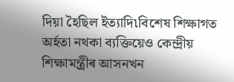দিয়া হৈছিল ইত্যাদি৷বিশেষ শিক্ষাগত অৰ্হতা নথকা ব্যক্তিয়েও কেন্দ্ৰীয় শিক্ষামন্ত্ৰীৰ আসনখন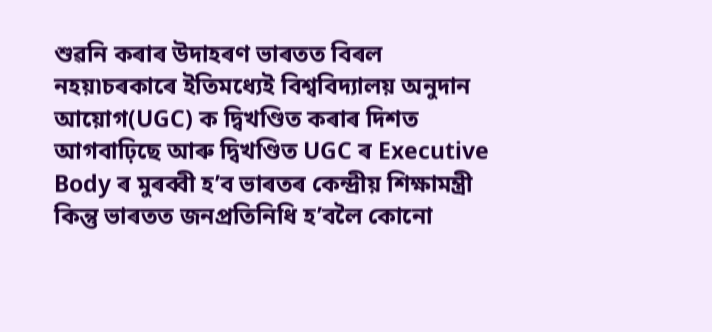শুৱনি কৰাৰ উদাহৰণ ভাৰতত বিৰল নহয়৷চৰকাৰে ইতিমধ্যেই বিশ্ববিদ্যালয় অনুদান আয়োগ(UGC) ক দ্বিখণ্ডিত কৰাৰ দিশত আগবাঢ়িছে আৰু দ্বিখণ্ডিত UGC ৰ Executive Body ৰ মুৰব্বী হ’ব ভাৰতৰ কেন্দ্ৰীয় শিক্ষামন্ত্ৰী কিন্তু ভাৰতত জনপ্ৰতিনিধি হ’বলৈ কোনো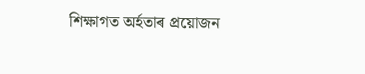শিক্ষাগত অৰ্হতাৰ প্ৰয়োজন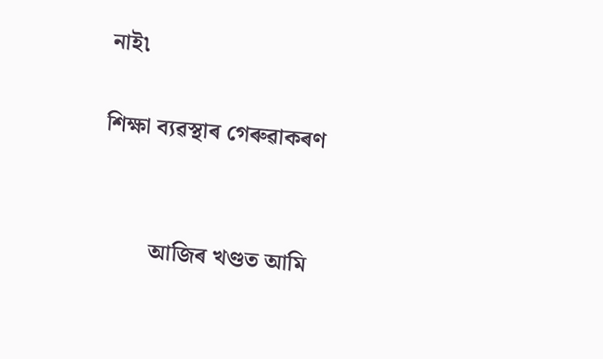নাই৷

শিক্ষা ব্যৱস্থাৰ গেৰুৱাকৰণ


         আজিৰ খণ্ডত আমি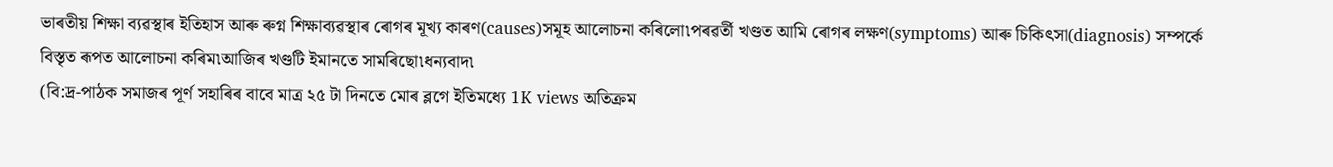ভাৰতীয় শিক্ষা ব্যৱস্থাৰ ইতিহাস আৰু ৰুগ্ন শিক্ষাব্যৱস্থাৰ ৰোগৰ মূখ্য কাৰণ(causes)সমূহ আলোচনা কৰিলো৷পৰৱৰ্তী খণ্ডত আমি ৰোগৰ লক্ষণ(symptoms) আৰু চিকিৎসা(diagnosis) সম্পৰ্কে বিস্তৃত ৰূপত আলোচনা কৰিম৷আজিৰ খণ্ডটি ইমানতে সামৰিছো৷ধন্যবাদ৷
(বি:দ্ৰ-পাঠক সমাজৰ পূৰ্ণ সহাৰিৰ বাবে মাত্ৰ ২৫ টা দিনতে মোৰ ব্লগে ইতিমধ্যে 1K views অতিক্ৰম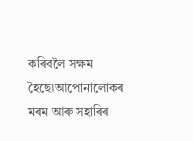কৰিবলৈ সক্ষম হৈছে৷আপোনালোকৰ মৰম আৰু সহাৰিৰ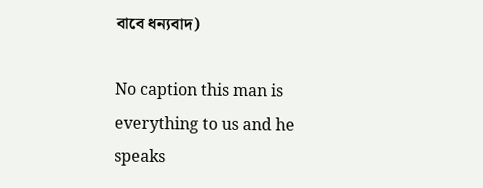বাবে ধন্যবাদ)

No caption this man is everything to us and he speaks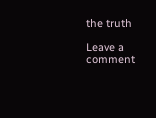the truth

Leave a comment